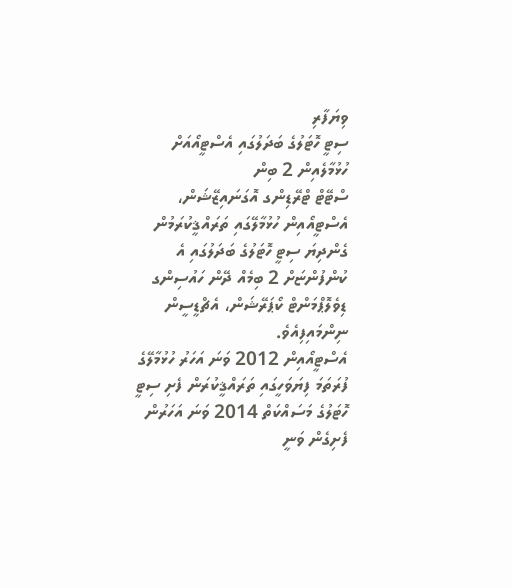ވިޔަފާރި
ސިޓީ ހޮޓަލުގެ ބަދަލުގައި އެސްޓީއޯއަށް ހުޅުމާލެއިން 2 ބިން
ސްޓޭޓް ޓްރޭޑިންގ އޮގަނައިޒޭޝަން، އެސްޓީއޯއިން ހުޅުމާލޭގައި ތަރައްޤީކުރަމުން ގެންދިޔަ ސިޓީ ހޮޓަލުގެ ބަދަލުގައި އެ ކުންފުންޏަށް 2 ބިމެއް ދޭން ހައުސިންގ ޑިވެލޮޕްމަންޓް ކޯޕަރޭޝަން، އެޗްޑީސީން ނިންމައިފިއެވެ.
އެސްޓީއޯއިން 2012 ވަނަ އަހަރު ހުޅުމާލޭގެ ފުރަތަމަ ފިޔަވަހީގައި ތަރައްޤީކުރަން ފެށި ސިޓީ ހޮޓަލުގެ މަސައްކަތް 2014 ވަނަ އަހަރުން ފެށިގެން ވަނީ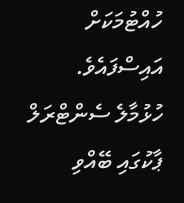ހުއްޓުމަކަށް އައިސްފައެވެ.
ހުޅުމާލެ ސެންޓްރަލް ޕާކުގައި ބޭއްވި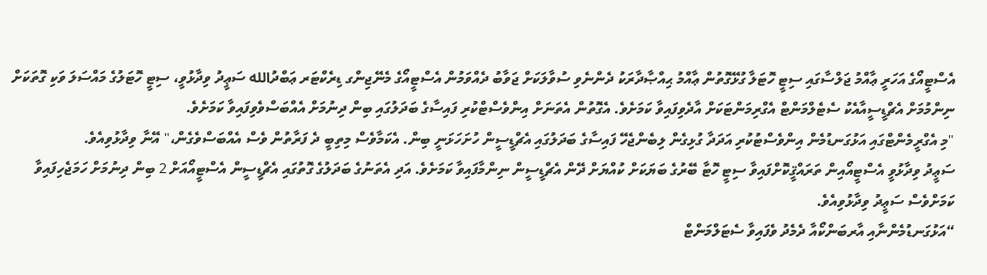އެސްޓީއޯގެ އަހަރީ ޢާއްމު ޖަލްސާގައި ސިޓީ ހޮޓަލާ ގުޅޭގޮތުން ޢާއްމު ޙިއްޞާދާރަކު ދެންނެވި ސުވާލަކަށް ޖަވާބު ދެއްވަމުން އެސްޓީއޯގެ މެނޭޖިންގ ޑިރެކްޓަރ ޢަބްދުالله ސަޢީދު ވިދާޅުވީ، ސިޓީ ހޮޓަލުގެ މައްސަލަ ވަކި ގޮތަކަށް ނިންމުމަށް އެޗްޑީސީއާއެކު ސެޓެލްމަންޓް އެގްރިމަންޓަކަށް އާދެވިފައިވާ ކަމަށެވެ. އެގޮތުން އެތަނަށް އިންވެސްޓްކުރި ފައިސާގެ ބަދަލުގައި ބިން ދިނުމަށް އެއްބަސްވެވިފައިވާ ކަމަށެވެ.
"މި އެގްރީމެންޓްގައި އަޅުގަނޑުމެން އިންވެސްޓުކުރި އަދަދާ ގުޅިގެން ލިބެންޖެހޭ ފައިސާގެ ބަދަލުގައި އެޗްޑީސީން ހުށަހަޅަނީ ބިން. އެކަމާވެސް މިތިބީ ދެ ފަރާތުން ވެސް އެއްބަސްވެގެން،" އޭނާ ވިދާޅުވިއެވެ.
ސަޢީދު ވިދާޅުވީ އެސްޓީއޯއިން ތަރައްޤީކޮށްފައިވާ ސިޓީ ހޮޓާ ބޭރުގެ ބަޔަކަށް ކުއްޔަށް ދޭން އެޗްޑީސީން ނިންމާފައިވާ ކަމަށެވެ. އަދި އެތަނުގެ ބަދަލުގެ ގޮތުގައި އެޗްޑީސީން އެސްޓީއޯއަށް 2 ބިން ދިނުމަށް ހަމަޖެހިފައިވާ ކަމަށްވެސް ސަޢީދު ވިދާޅުވިއެވެ.
“އަޅުގަނޑުމެންނާއި އާރބަންކޯއާ ދެމެދު ވެފައިވާ ސެޓަލްމަންޓް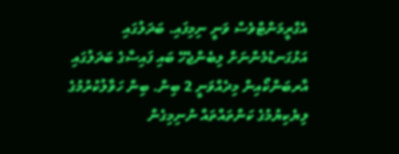އެގްރީމަންޓްވެސް ވަނީ ނިމިފައި. ބަދަލުގައި އަޅުގަނޑުމެންނަށް ލިބެންޖެހޭ ބައި ފައިސާގެ ބަދަލުގައި އާރބަންކޯއިން މިދެއްވަނީ 2 ބިން. ބިން ހަވާލުކުރުމުގެ ލިޔެކިޔުމުގެ ކަންތައްތައް ނުނިމިގެން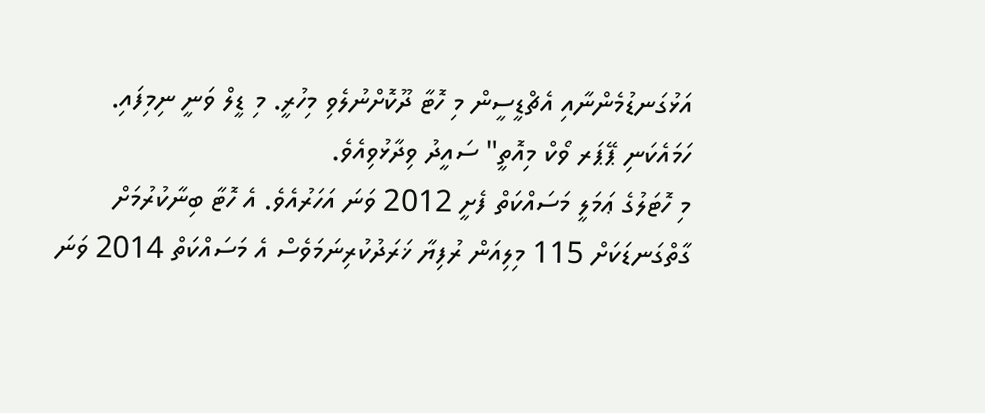އަޅުގަނޑުމެންނާއި އެޗްޑީސީން މި ހޮޓާ ދޫކޮށްނުލެވި މިހުރީ. މި ޑީލް ވަނީ ނިމިފައި. ހަމައެކަނި ޕޭޕަރ ވޯކް މިއޮތީ" ސައީދު ވިދާޅުވިއެވެ.
މި ހޮޓަލުގެ ޢަމަލީ މަސައްކަތް ފެށީ 2012 ވަނަ އަހަރުއެވެ. އެ ހޮޓާ ބިނާކުރުމަށް ގާތްގަނޑަކަށް 115 މިލިއަން ރުފިޔާ ޚަރަދުކުރިނަމަވެސް އެ މަސައްކަތް 2014 ވަނަ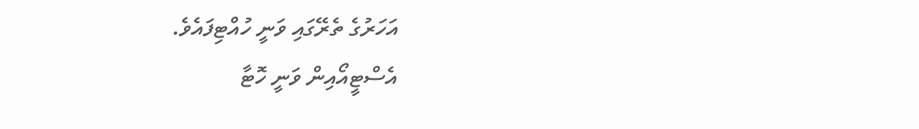އަހަރުގެ ތެރޭގައި ވަނީ ހުއްޓިފައެވެ.
އެސްޓީއޯއިން ވަނީ ހޮޓާ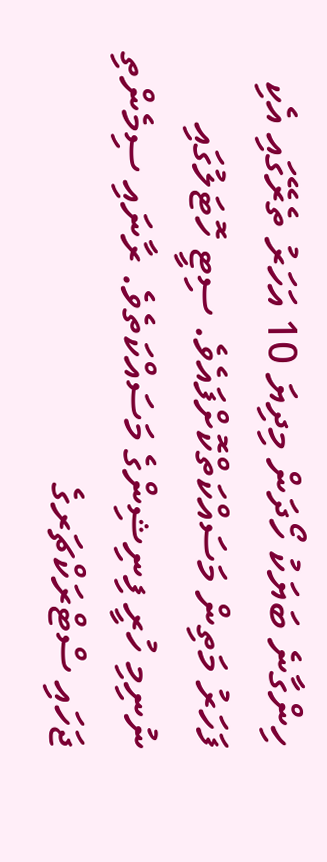ހިންގާނެ ބަޔަކު ހޯދަން މިދިޔަ 10 އަހަރު ތެރޭގައި އެކި ފަހަރު މަތިން މަސައްކަތްކޮށްފައެވެ. ސިޓީ ހޮޓަލުގައި ނުނިމި ހުރީ ފިނިޝިންގެ މަސައްކަތެވެ. ރާނައި ސިމެންތި ޖަހައި ސްޓްރަކްޗަރގެ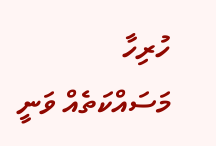ހުރިހާ މަސައްކަތެއް ވަނީ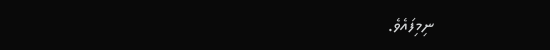ނިމިފައެވެ.